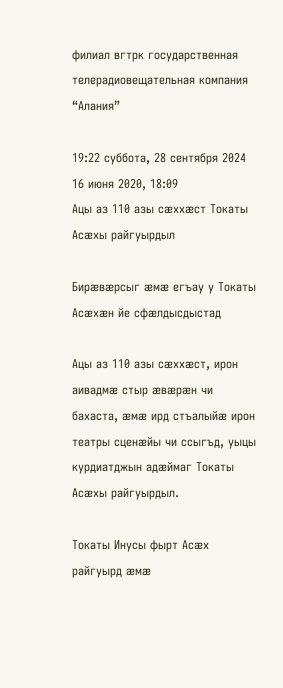филиал вгтрк государственная телерадиовещательная компания “Алания”

19:22 суббота, 28 сентября 2024
16 июня 2020, 18:09
Ацы аз 110 азы сæххæст Токаты Асæхы райгуырдыл

Бирæвæрсыг æмæ егъау у Токаты Асæхæн йе сфæлдысдыстад

Ацы аз 110 азы сæххæст, ирон аивадмæ стыр æвæрæн чи бахаста, æмæ ирд стъалыйæ ирон театры сценæйы чи ссыгъд, уыцы курдиатджын адæймаг Токаты Асæхы райгуырдыл.

Токаты Инусы фырт Асæх райгуырд æмæ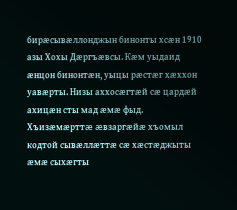бирæсывæллонджын бинонты хсæн 1910 азы Хохы Дæргъæвсы. Кæм уыдаид æнцон бинонтæн, уыцы рæстæг хæххон уавæрты. Низы аххосæгтæй сæ цардæй ахицæн сты мад æмæ фыд. Хъизæмæрттæ æвзаргæйæ хъомыл кодтой сывæллæттæ сæ хæстæджыты æмæ сыхæгты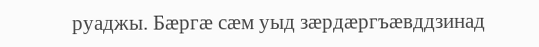руаджы. Бæргæ сæм уыд зæрдæргъæвддзинад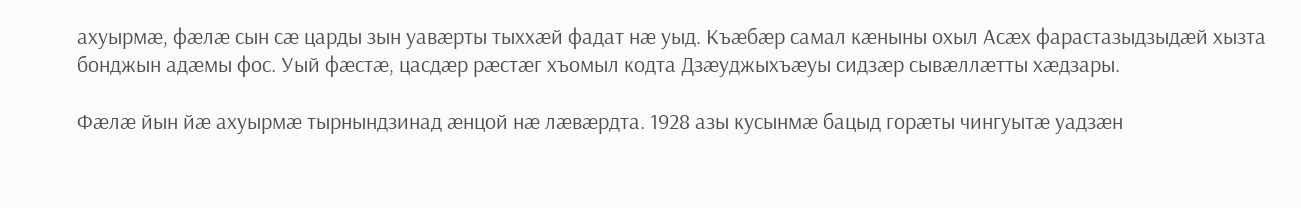ахуырмæ, фæлæ сын сæ царды зын уавæрты тыххæй фадат нæ уыд. Къæбæр самал кæныны охыл Асæх фарастазыдзыдæй хызта бонджын адæмы фос. Уый фæстæ, цасдæр рæстæг хъомыл кодта Дзæуджыхъæуы сидзæр сывæллæтты хæдзары.

Фæлæ йын йæ ахуырмæ тырнындзинад æнцой нæ лæвæрдта. 1928 азы кусынмæ бацыд горæты чингуытæ уадзæн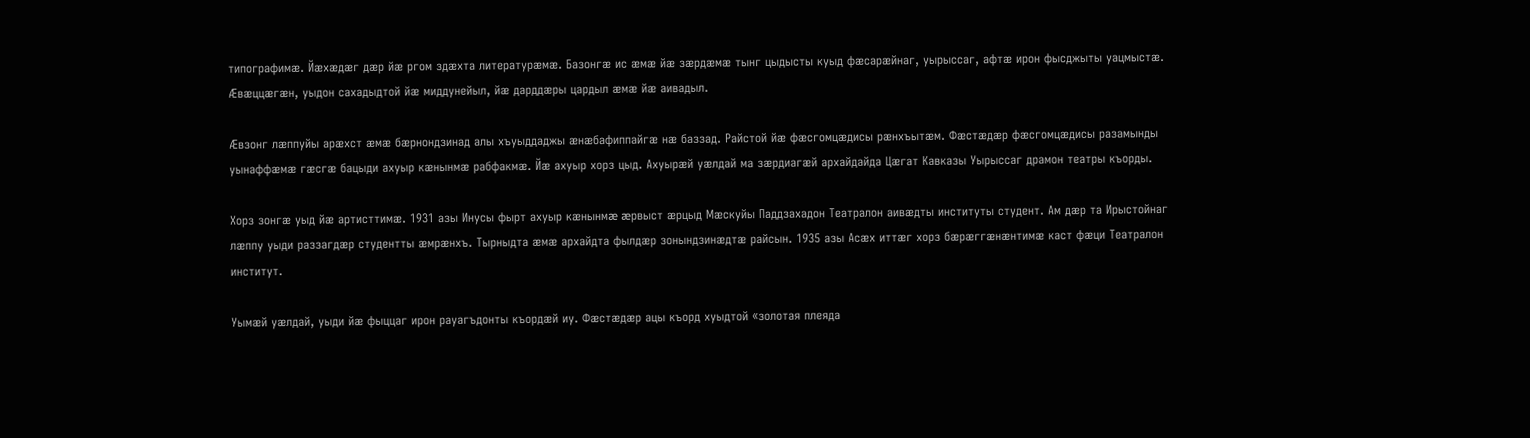типографимæ. Йæхæдæг дæр йæ ргом здæхта литературæмæ. Базонгæ ис æмæ йæ зæрдæмæ тынг цыдысты куыд фæсарæйнаг, уырыссаг, афтæ ирон фысджыты уацмыстæ. Æвæццæгæн, уыдон сахадыдтой йæ миддунейыл, йæ дарддæры цардыл æмæ йæ аивадыл.

Æвзонг лæппуйы арæхст æмæ бæрнондзинад алы хъуыддаджы æнæбафиппайгæ нæ баззад. Райстой йæ фæсгомцæдисы рæнхъытæм. Фæстæдæр фæсгомцæдисы разамынды уынаффæмæ гæсгæ бацыди ахуыр кæнынмæ рабфакмæ. Йæ ахуыр хорз цыд. Ахуырæй уæлдай ма зæрдиагæй архайдайда Цæгат Кавказы Уырыссаг драмон театры къорды.

Хорз зонгæ уыд йæ артисттимæ. 1931 азы Инусы фырт ахуыр кæнынмæ æрвыст æрцыд Мæскуйы Паддзахадон Театралон аивæдты институты студент. Ам дæр та Ирыстойнаг лæппу уыди раззагдæр студентты æмрæнхъ. Тырныдта æмæ архайдта фылдæр зонындзинæдтæ райсын. 1935 азы Асæх иттæг хорз бæрæггæнæнтимæ каст фæци Театралон институт.

Уымæй уæлдай, уыди йæ фыццаг ирон рауагъдонты къордæй иу. Фæстæдæр ацы къорд хуыдтой «золотая плеяда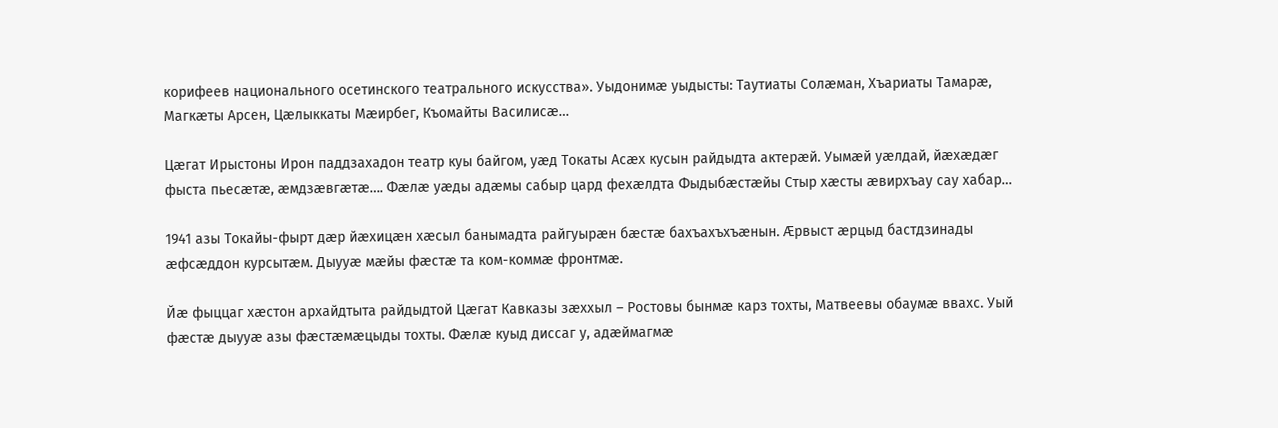корифеев национального осетинского театрального искусства». Уыдонимæ уыдысты: Таутиаты Солæман, Хъариаты Тамарæ, Магкæты Арсен, Цæлыккаты Мæирбег, Къомайты Василисæ…

Цæгат Ирыстоны Ирон паддзахадон театр куы байгом, уæд Токаты Асæх кусын райдыдта актерæй. Уымæй уæлдай, йæхæдæг фыста пьесæтæ, æмдзæвгæтæ…. Фæлæ уæды адæмы сабыр цард фехæлдта Фыдыбæстæйы Стыр хæсты æвирхъау сау хабар…

1941 азы Токайы-фырт дæр йæхицæн хæсыл банымадта райгуырæн бæстæ бахъахъхъæнын. Æрвыст æрцыд бастдзинады æфсæддон курсытæм. Дыууæ мæйы фæстæ та ком-коммæ фронтмæ.

Йæ фыццаг хæстон архайдтыта райдыдтой Цæгат Кавказы зæххыл – Ростовы бынмæ карз тохты, Матвеевы обаумæ ввахс. Уый фæстæ дыууæ азы фæстæмæцыды тохты. Фæлæ куыд диссаг у, адæймагмæ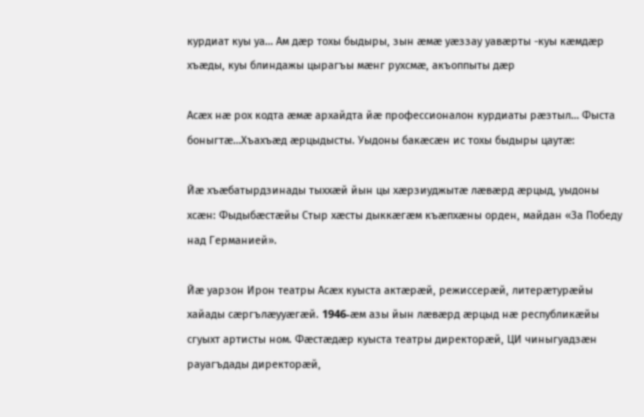курдиат куы уа… Ам дæр тохы быдыры, зын æмæ уæззау уавæрты -куы кæмдæр хъæды, куы блиндажы цырагъы мæнг рухсмæ, акъоппыты дæр

Асæх нæ рох кодта æмæ архайдта йæ профессионалон курдиаты рæзтыл… Фыста боныгтæ…Хъахъæд æрцыдысты. Уыдоны бакæсæн ис тохы быдыры цаутæ:

Йæ хъæбатырдзинады тыххæй йын цы хæрзиуджытæ лæвæрд æрцыд, уыдоны хсæн: Фыдыбæстæйы Стыр хæсты дыккæгæм къæпхæны орден, майдан «За Победу над Германией».

Йæ уарзон Ирон театры Асæх куыста актæрæй, режиссерæй, литерæтурæйы хайады сæргълæууæгæй. 1946-æм азы йын лæвæрд æрцыд нæ республикæйы сгуыхт артисты ном. Фæстæдæр куыста театры директорæй, ЦИ чиныгуадзæн рауагъдады директорæй,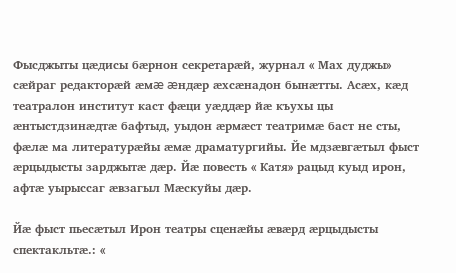Фысджыты цæдисы бæрнон секретарæй, журнал « Мах дуджы» сæйраг редакторæй æмæ æндæр æхсæнадон бынæтты. Асæх, кæд театралон институт каст фæци уæддæр йæ къухы цы æнтыстдзинæдтæ бафтыд, уыдон æрмæст театримæ баст не сты, фæлæ ма литературæйы æмæ драматургийы. Йе мдзæвгæтыл фыст æрцыдысты зарджытæ дæр. Йæ повесть « Катя» рацыд куыд ирон, афтæ уырыссаг æвзагыл Мæскуйы дæр.

Йæ фыст пьесæтыл Ирон театры сценæйы æвæрд æрцыдысты спектакльтæ.: «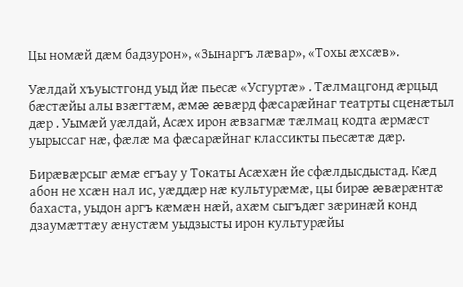Цы номæй дæм бадзурон», «Зынаргъ лæвар», «Тохы æхсæв».

Уæлдай хъуыстгонд уыд йæ пьесæ «Усгуртæ» . Тæлмацгонд æрцыд бæстæйы алы взæгтæм, æмæ æвæрд фæсарæйнаг театрты сценæтыл дæр . Уымæй уæлдай, Асæх ирон æвзагмæ тæлмац кодта æрмæст уырыссаг нæ, фæлæ ма фæсарæйнаг классикты пьесæтæ дæр.

Бирæвæрсыг æмæ егъау у Токаты Асæхæн йе сфæлдысдыстад. Кæд абон не хсæн нал ис, уæддæр нæ культурæмæ, цы бирæ æвæрæнтæ бахаста, уыдон аргъ кæмæн нæй, ахæм сыгъдæг зæринæй конд дзаумæттæу æнустæм уыдзысты ирон культурæйы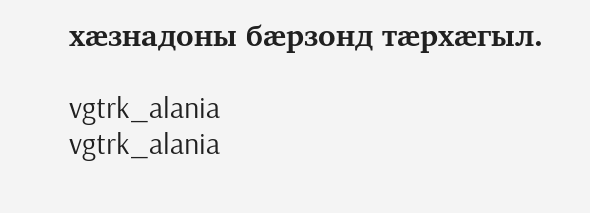хæзнадоны бæрзонд тæрхæгыл.

vgtrk_alania
vgtrk_alania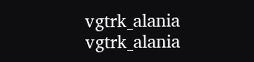vgtrk_alania
vgtrk_alania